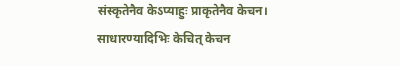संस्कृतेनैव केऽप्याहुः प्राकृतेनैव केचन।
साधारण्यादिभिः केचित् केचन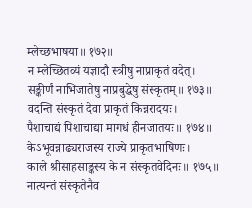म्लेच्छभाषया॥ १७२॥
न म्लेच्छितव्यं यज्ञादौ स्त्रीषु नाप्राकृतं वदेत्।
सङ्कीर्णं नाभिजातेषु नाप्रबुद्धेषु संस्कृतम्॥ १७३॥
वदन्ति संस्कृतं देवा प्राकृतं किन्नरादयः।
पैशाचाद्यं पिशाचाद्या मागधं हीनजातयः॥ १७४॥
केऽभूवन्नाढ्यराजस्य राज्ये प्राकृतभाषिणः।
काले श्रीसाहसाङ्कस्य के न संस्कृतवेदिनः॥ १७५॥
नात्यन्तं संस्कृतेनैव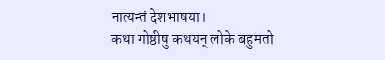नात्यन्तं देशभाषया।
कथा गोष्ठीषु कथयन् लोके बहुमतो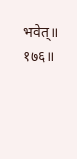भवेत्॥ १७६॥